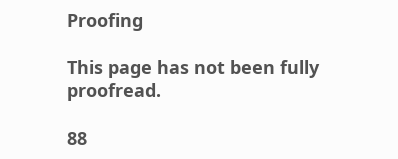Proofing

This page has not been fully proofread.

88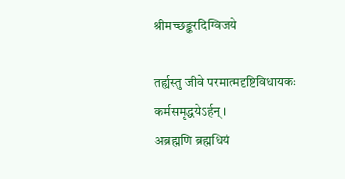श्रीमच्छङ्करदिग्विजये

तर्ह्यस्तु जीवे परमात्मदृष्टिविधायकः कर्मसमृद्धयेऽर्हन् ।
अब्रह्मणि ब्रह्मधियं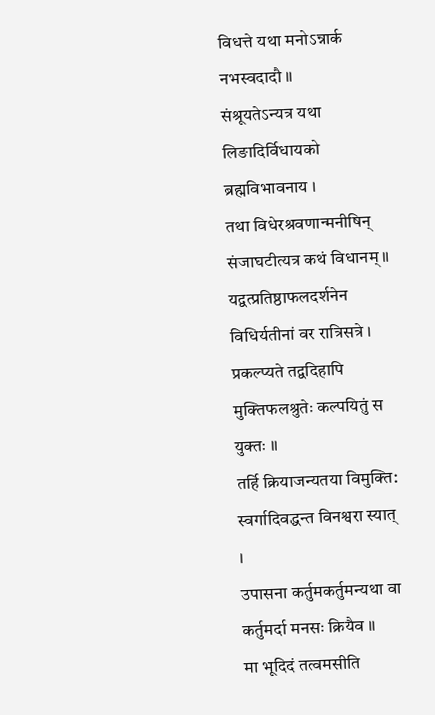विधत्ते यथा मनोऽन्नार्क नभस्वदादौ ॥
संश्रूयतेऽन्यत्र यथा लिङादिर्विधायको ब्रह्मविभावनाय ।
तथा विधेरश्रवणान्मनीषिन् संजाघटीत्यत्र कथं विधानम् ॥
यद्वत्प्रतिष्ठाफलदर्शनेन विधिर्यतीनां वर रात्रिसत्रे ।
प्रकल्प्यते तद्वदिहापि मुक्तिफलश्रुतेः कल्पयितुं स युक्तः ॥
तर्हि क्रियाजन्यतया विमुक्ति: स्वर्गादिवद्धन्त विनश्वरा स्यात् ।
उपासना कर्तुमकर्तुमन्यथा वा कर्तुमर्दा मनसः क्रियैव ॥
मा भूदिदं तत्वमसीति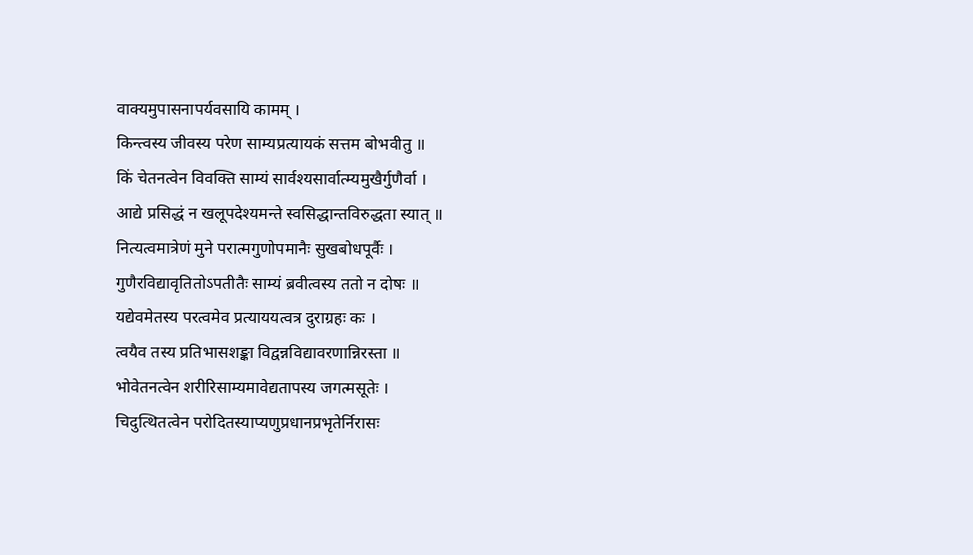वाक्यमुपासनापर्यवसायि कामम् ।
किन्त्वस्य जीवस्य परेण साम्यप्रत्यायकं सत्तम बोभवीतु ॥
किं चेतनत्वेन विवक्ति साम्यं सार्वश्यसार्वात्म्यमुखैर्गुणैर्वा ।
आद्ये प्रसिद्धं न खलूपदेश्यमन्ते स्वसिद्धान्तविरुद्धता स्यात् ॥
नित्यत्वमात्रेणं मुने परात्मगुणोपमानैः सुखबोधपूर्वैः ।
गुणैरविद्यावृतितोऽपतीतैः साम्यं ब्रवीत्वस्य ततो न दोषः ॥
यद्येवमेतस्य परत्वमेव प्रत्याययत्वत्र दुराग्रहः कः ।
त्वयैव तस्य प्रतिभासशङ्का विद्वन्नविद्यावरणान्निरस्ता ॥
भोवेतनत्वेन शरीरिसाम्यमावेद्यतापस्य जगत्मसूतेः ।
चिदुत्थितत्वेन परोदितस्याप्यणुप्रधानप्रभृतेर्निरासः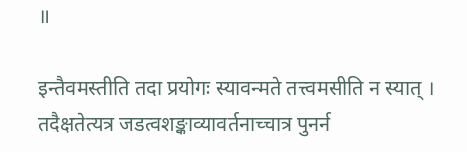॥

इन्तैवमस्तीति तदा प्रयोगः स्यावन्मते तत्त्वमसीति न स्यात् ।
तदैक्षतेत्यत्र जडत्वशङ्काव्यावर्तनाच्चात्र पुनर्न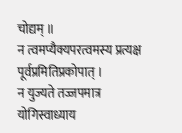चोद्यम् ॥
न त्वमप्यैक्यपरत्वमस्य प्रत्यक्ष पूर्वप्रमितिप्रकोपात् ।
न युज्यते तज्जपमात्र योगिस्वाध्याय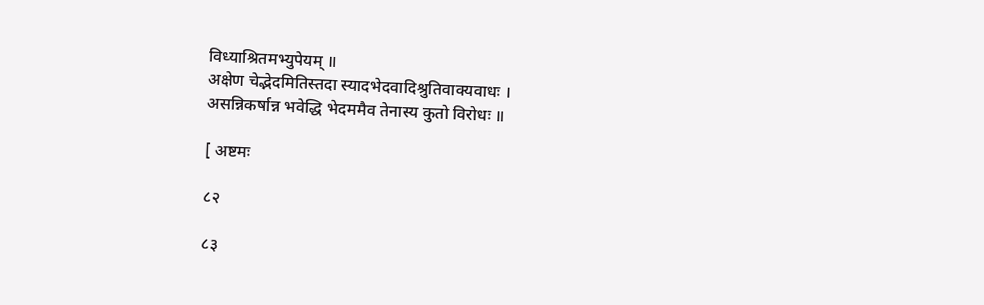विध्याश्रितमभ्युपेयम् ॥
अक्षेण चेद्भेदमितिस्तदा स्यादभेदवादिश्रुतिवाक्यवाधः ।
असन्निकर्षान्न भवेद्धि भेदममैव तेनास्य कुतो विरोधः ॥

[ अष्टमः

८२

८३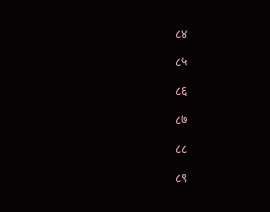८४

८५

८६

८७

८८

८९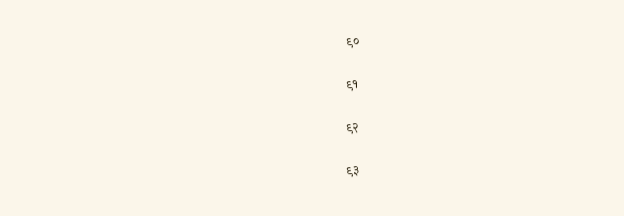९०

९१

९२

९३